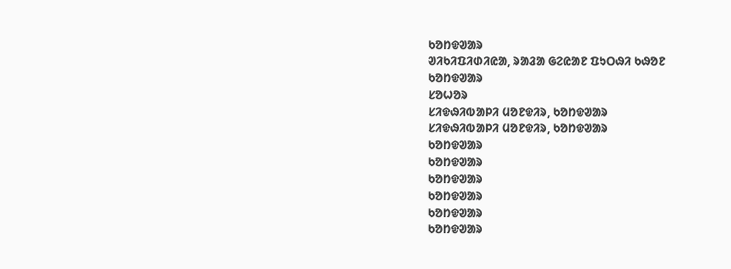ᱠᱚᱴᱫᱣᱟᱨ
ᱣᱤᱠᱤᱯᱤᱰᱤᱭᱟ, ᱨᱟᱲᱟ ᱜᱮᱭᱟᱱ ᱯᱩᱛᱷᱤ ᱠᱷᱚᱱ
ᱠᱚᱴᱫᱣᱟᱨ
ᱥᱚᱦᱚᱨ
ᱥᱤᱫᱷᱤᱵᱟᱞᱤ ᱢᱚᱱᱫᱤᱨ, ᱠᱚᱴᱫᱣᱟᱨ
ᱥᱤᱫᱷᱤᱵᱟᱞᱤ ᱢᱚᱱᱫᱤᱨ, ᱠᱚᱴᱫᱣᱟᱨ
ᱠᱚᱴᱫᱣᱟᱨ
ᱠᱚᱴᱫᱣᱟᱨ
ᱠᱚᱴᱫᱣᱟᱨ
ᱠᱚᱴᱫᱣᱟᱨ
ᱠᱚᱴᱫᱣᱟᱨ
ᱠᱚᱴᱫᱣᱟᱨ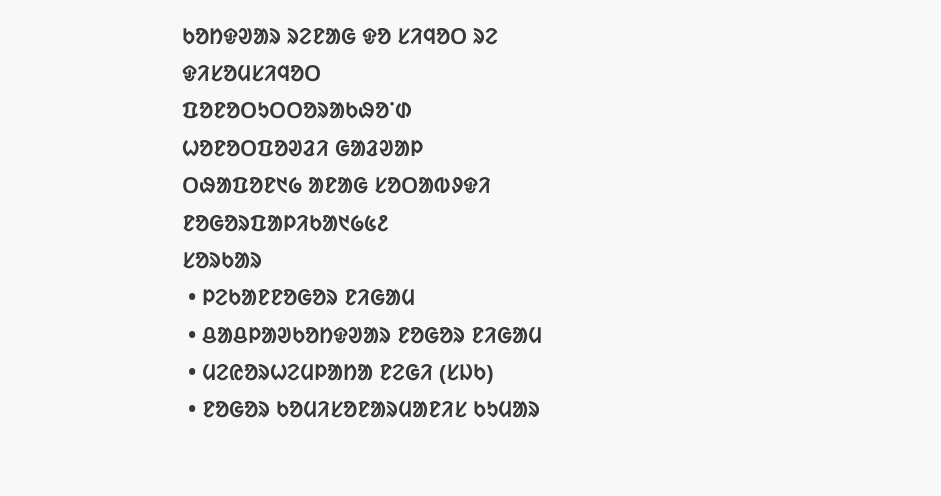ᱠᱚᱴᱫᱣᱟᱨ ᱨᱮᱱᱟᱜ ᱫᱚ ᱥᱤᱧᱚᱛ ᱨᱮ
ᱫᱤᱥᱚᱢᱥᱤᱧᱚᱛ
ᱯᱚᱱᱚᱛᱩᱛᱛᱚᱨᱟᱠᱷᱚᱸᱰ
ᱦᱚᱱᱚᱛᱯᱚᱣᱲᱤ ᱜᱟᱲᱣᱟᱞ
ᱛᱷᱟᱯᱚᱱ᱑᱙ ᱟᱱᱟᱜ ᱥᱚᱛᱟᱵᱽᱫᱤ
ᱱᱚᱜᱚᱨᱯᱟᱞᱤᱠᱟ᱑᱙᱕᱒
ᱥᱚᱨᱠᱟᱨ
 • ᱞᱮᱠᱟᱱᱱᱚᱜᱚᱨ ᱱᱤᱜᱟᱢ
 • ᱪᱟᱪᱞᱟᱣᱠᱚᱴᱫᱣᱟᱨ ᱱᱚᱜᱚᱨ ᱱᱤᱜᱟᱢ
 • ᱢᱮᱭᱚᱨᱦᱮᱢᱞᱟᱴᱟ ᱱᱮᱜᱤ (ᱥᱡᱠ)
 • ᱱᱚᱜᱚᱨ ᱠᱚᱢᱤᱥᱚᱱᱟᱨᱢᱟᱱᱤᱥ ᱠᱩᱢᱟᱨ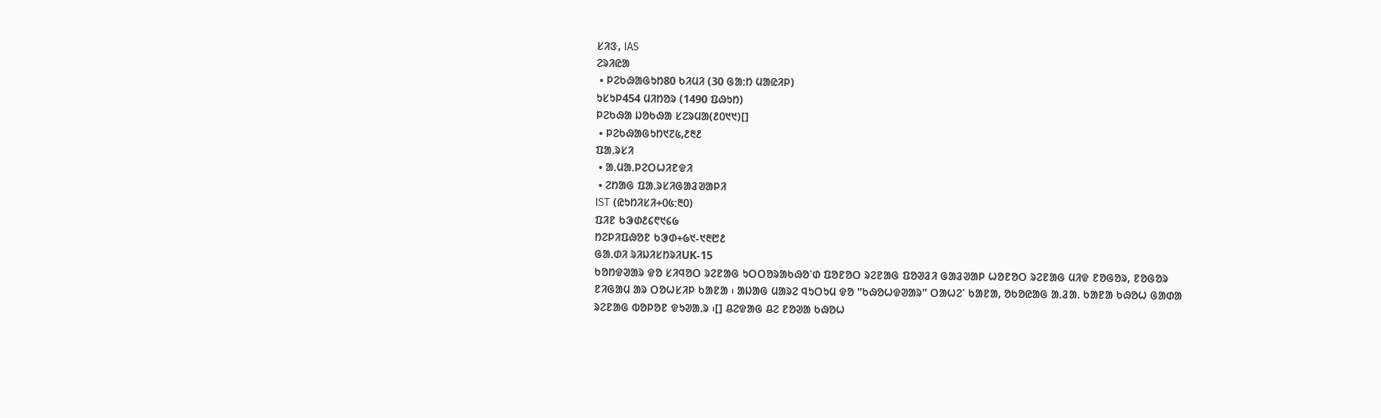ᱥᱤᱝ, IAS
ᱮᱨᱤᱭᱟ
 • ᱞᱮᱠᱷᱟᱜᱩᱴ80 ᱠᱤᱢᱤ (30 ᱜᱟᱺᱴ ᱢᱟᱭᱤᱞ)
ᱩᱥᱩᱞ454 ᱢᱤᱴᱚᱨ (1490 ᱯᱷᱩᱴ)
ᱞᱮᱠᱷᱟ ᱡᱚᱠᱷᱟ ᱥᱮᱨᱢᱟ(᱒᱐᱑᱑)[]
 • ᱞᱮᱠᱷᱟᱜᱩᱴ᱑᱗᱕,᱒᱓᱒
ᱯᱟᱹᱨᱥᱤ
 • ᱟᱹᱢᱟᱹᱞᱮᱛᱦᱤᱱᱫᱤ
 • ᱮᱴᱟᱜ ᱯᱟᱹᱨᱥᱤᱜᱟᱲᱣᱟᱞᱤ
IST (ᱭᱩᱴᱤᱥᱤ+᱐᱕:᱓᱐)
ᱯᱤᱱ ᱠᱳᱰ᱒᱔᱖᱑᱔᱙
ᱴᱮᱞᱤᱯᱷᱚᱱ ᱠᱳᱰ+᱙᱑-᱑᱓᱘᱒
ᱜᱟᱹᱰᱤ ᱨᱤᱡᱤᱥᱴᱨᱤUK-15
ᱠᱚᱴᱫᱣᱟᱨ ᱫᱚ ᱥᱤᱧᱚᱛ ᱨᱮᱱᱟᱜ ᱩᱛᱛᱚᱨᱟᱠᱷᱚᱸᱰ ᱯᱚᱱᱚᱛ ᱨᱮᱱᱟᱜ ᱯᱚᱣᱲᱤ ᱜᱟᱲᱣᱟᱞ ᱦᱚᱱᱚᱛ ᱨᱮᱱᱟᱜ ᱢᱤᱫ ᱱᱚᱜᱚᱨ, ᱱᱚᱜᱚᱨ ᱱᱤᱜᱟᱢ ᱟᱨ ᱛᱚᱦᱥᱤᱞ ᱠᱟᱱᱟ ᱾ ᱟᱡᱟᱜ ᱢᱟᱨᱮ ᱧᱩᱛᱩᱢ ᱫᱚ "ᱠᱷᱚᱦᱫᱣᱟᱨ" ᱛᱟᱦᱮᱸ ᱠᱟᱱᱟ, ᱚᱠᱚᱭᱟᱜ ᱟᱹᱲᱟᱹ ᱠᱟᱱᱟ ᱠᱷᱚᱦ ᱜᱟᱰᱟ ᱨᱮᱱᱟᱜ ᱵᱚᱞᱚᱱ ᱫᱩᱣᱟᱹᱨ ᱾[] ᱪᱮᱫᱟᱜ ᱪᱮ ᱱᱚᱣᱟ ᱠᱷᱚᱦ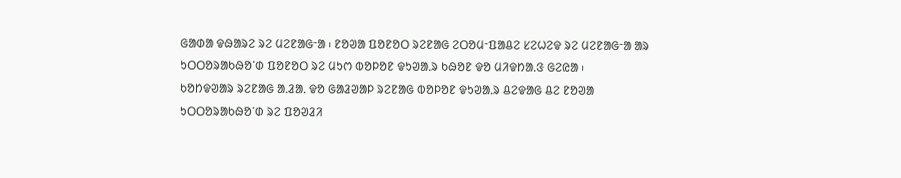ᱜᱟᱰᱟ ᱫᱷᱟᱨᱮ ᱨᱮ ᱢᱮᱱᱟᱜᱼᱟ ᱾ ᱱᱚᱣᱟ ᱯᱚᱱᱚᱛ ᱨᱮᱱᱟᱜ ᱮᱛᱚᱢᱼᱯᱟᱪᱮ ᱥᱮᱦᱮᱫ ᱨᱮ ᱢᱮᱱᱟᱜᱼᱟ ᱟᱨ ᱩᱛᱛᱚᱨᱟᱠᱷᱚᱸᱰ ᱯᱚᱱᱚᱛ ᱨᱮ ᱢᱩᱬ ᱵᱚᱞᱚᱱ ᱫᱩᱣᱟᱹᱨ ᱠᱷᱚᱱ ᱫᱚ ᱢᱤᱫᱴᱟᱹᱝ ᱜᱮᱭᱟ ᱾
ᱠᱚᱴᱫᱣᱟᱨ ᱨᱮᱱᱟᱜ ᱟᱹᱲᱟᱹ ᱫᱚ ᱜᱟᱲᱣᱟᱞ ᱨᱮᱱᱟᱜ ᱵᱚᱞᱚᱱ ᱫᱩᱣᱟᱹᱨ ᱪᱮᱫᱟᱜ ᱪᱮ ᱱᱚᱣᱟ ᱩᱛᱛᱚᱨᱟᱠᱷᱚᱸᱰ ᱨᱮ ᱯᱚᱣᱲᱤ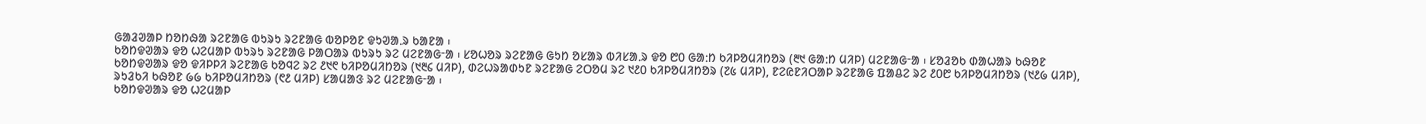ᱜᱟᱲᱣᱟᱞ ᱴᱚᱴᱷᱟ ᱨᱮᱱᱟᱜ ᱵᱩᱨᱩ ᱨᱮᱱᱟᱜ ᱵᱚᱞᱚᱱ ᱫᱩᱣᱟᱹᱨ ᱠᱟᱱᱟ ᱾
ᱠᱚᱴᱫᱣᱟᱨ ᱫᱚ ᱦᱮᱢᱟᱞ ᱵᱩᱨᱩ ᱨᱮᱱᱟᱜ ᱞᱟᱛᱟᱨ ᱵᱩᱨᱩ ᱨᱮ ᱢᱮᱱᱟᱜᱼᱟ ᱾ ᱥᱚᱦᱚᱨ ᱨᱮᱱᱟᱜ ᱜᱩᱴ ᱚᱥᱟᱨ ᱵᱤᱥᱟᱹᱨ ᱫᱚ ᱘᱐ ᱜᱟᱺᱴ ᱠᱤᱞᱚᱢᱤᱴᱚᱨ (᱓᱑ ᱜᱟᱺᱴ ᱢᱤᱞ) ᱢᱮᱱᱟᱜᱼᱟ ᱾ ᱥᱚᱲᱚᱠ ᱰᱟᱦᱟᱨ ᱠᱷᱚᱱ ᱠᱚᱴᱫᱣᱟᱨ ᱫᱚ ᱫᱤᱞᱞᱤ ᱨᱮᱱᱟᱜ ᱠᱚᱧᱮ ᱨᱮ ᱒᱑᱖ ᱠᱤᱞᱚᱢᱤᱴᱚᱨ (᱑᱓᱔ ᱢᱤᱞ), ᱰᱮᱦᱨᱟᱰᱩᱱ ᱨᱮᱱᱟᱜ ᱮᱛᱚᱢ ᱨᱮ ᱑᱒᱐ ᱠᱤᱞᱚᱢᱤᱴᱚᱨ (᱗᱕ ᱢᱤᱞ), ᱱᱮᱭᱱᱤᱛᱟᱞ ᱨᱮᱱᱟᱜ ᱯᱟᱪᱮ ᱨᱮ ᱒᱐᱘ ᱠᱤᱞᱚᱢᱤᱴᱚᱨ (᱑᱒᱙ ᱢᱤᱞ), ᱨᱩᱲᱠᱤ ᱠᱷᱚᱱ ᱙᱙ ᱠᱤᱞᱚᱢᱤᱴᱚᱨ (᱖᱒ ᱢᱤᱞ) ᱥᱟᱢᱟᱝ ᱨᱮ ᱢᱮᱱᱟᱜᱼᱟ ᱾
ᱠᱚᱴᱫᱣᱟᱨ ᱫᱚ ᱦᱮᱢᱟᱞ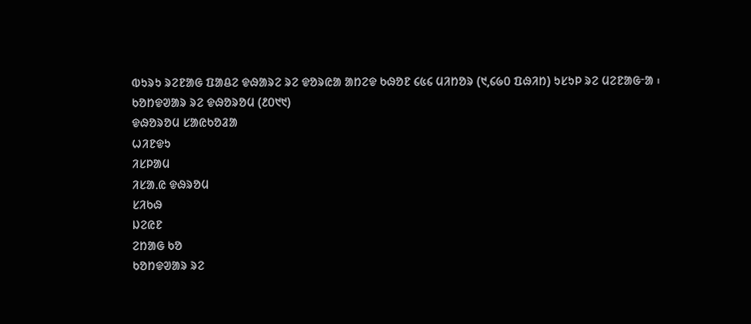ᱵᱩᱨᱩ ᱨᱮᱱᱟᱜ ᱯᱟᱪᱮ ᱫᱷᱟᱨᱮ ᱨᱮ ᱫᱚᱨᱭᱟ ᱟᱴᱮᱫ ᱠᱷᱚᱱ ᱔᱕᱔ ᱢᱤᱴᱚᱨ (᱑,᱔᱙᱐ ᱯᱷᱤᱴ) ᱩᱥᱩᱞ ᱨᱮ ᱢᱮᱱᱟᱜᱼᱟ ᱾
ᱠᱚᱴᱫᱣᱟᱨ ᱨᱮ ᱫᱷᱚᱨᱚᱢ (᱒᱐᱑᱑)
ᱫᱷᱚᱨᱚᱢ ᱥᱟᱭᱠᱚᱲᱟ
ᱦᱤᱱᱫᱩ
ᱤᱥᱞᱟᱢ
ᱤᱥᱟᱹᱭ ᱫᱷᱨᱚᱢ
ᱥᱤᱠᱷ
ᱡᱮᱭᱱ
ᱮᱴᱟᱜ ᱠᱚ
ᱠᱚᱴᱫᱣᱟᱨ ᱨᱮ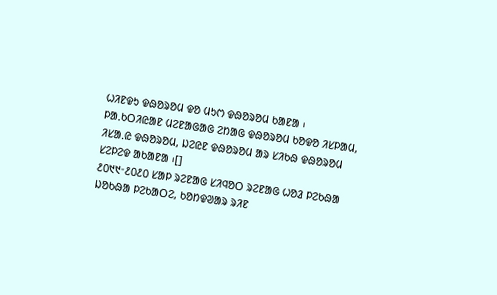ᱦᱤᱱᱫᱩ ᱫᱷᱚᱨᱚᱢ ᱫᱚ ᱢᱩᱬ ᱫᱷᱚᱨᱚᱢ ᱠᱟᱱᱟ ᱾ ᱞᱟᱹᱠᱛᱤᱭᱟᱱ ᱢᱮᱱᱟᱜᱟᱜ ᱮᱴᱟᱜ ᱫᱷᱚᱨᱚᱢ ᱠᱚᱫᱚ ᱤᱥᱞᱟᱢ, ᱤᱥᱟᱹᱭ ᱫᱷᱚᱨᱚᱢ, ᱡᱮᱭᱱ ᱫᱷᱚᱨᱚᱢ ᱟᱨ ᱥᱤᱠᱷ ᱫᱷᱚᱨᱚᱢ ᱥᱮᱞᱮᱫ ᱟᱠᱟᱱᱟ ᱾[]
᱒᱐᱑᱑ᱼ᱒᱐᱒᱐ ᱥᱟᱞ ᱨᱮᱱᱟᱜ ᱥᱤᱧᱚᱛ ᱨᱮᱱᱟᱜ ᱦᱚᱲ ᱞᱮᱠᱷᱟ ᱡᱚᱠᱷᱟ ᱞᱮᱠᱟᱛᱮ, ᱠᱚᱴᱫᱣᱟᱨ ᱨᱤᱱ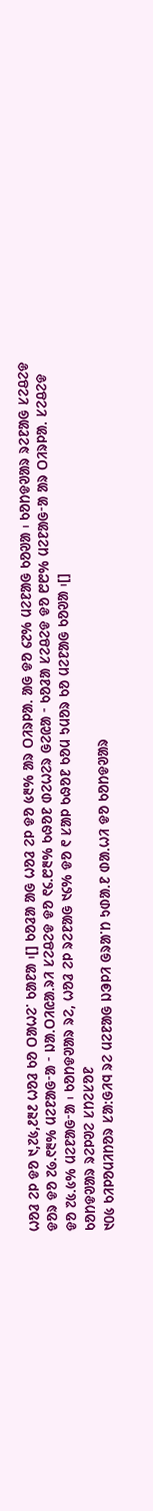ᱦᱚᱲ ᱮᱞ ᱫᱚ ᱑,᱗᱕,᱒᱓᱒ ᱦᱚᱲ ᱠᱚ ᱛᱟᱦᱮᱸ ᱠᱟᱱᱟ ᱾[] ᱠᱚᱲᱟ ᱟᱜ ᱦᱚᱲ ᱮᱞ ᱫᱚ ᱕᱓% ᱟᱨ ᱛᱤᱨᱞᱟᱹ ᱟᱜ ᱫᱚ ᱔᱗% ᱢᱮᱱᱟᱜ ᱠᱚᱣᱟ ᱾ ᱠᱚᱴᱫᱣᱟᱨ ᱨᱮᱱᱟᱜ ᱥᱮᱪᱮᱫ ᱫᱚᱨ ᱫᱚ ᱗᱙.᱖᱓% ᱢᱮᱱᱟᱜᱼᱟ ᱼ ᱡᱟᱹᱛᱤᱭᱟᱹᱨᱤ ᱥᱮᱪᱮᱫ ᱫᱚ ᱖᱔.᱘᱓% ᱠᱷᱚᱱ ᱰᱮᱦᱮᱨ ᱜᱮᱭᱟ ᱼ ᱠᱚᱲᱟ ᱥᱮᱪᱮᱫ ᱫᱚ ᱘᱘% ᱢᱮᱱᱟᱜᱼᱟ ᱟᱨ ᱛᱤᱨᱞᱟᱹ ᱥᱮᱪᱮᱫ ᱫᱚ ᱗᱕.᱕% ᱢᱮᱱᱟᱜᱼᱟ ᱾ ᱠᱚᱴᱫᱣᱟᱨ ᱨᱮ, ᱦᱚᱲ ᱮᱞ ᱨᱮᱱᱟᱜ ᱑᱔% ᱫᱚ ᱖ ᱥᱟᱞ ᱠᱷᱚᱱ ᱠᱚᱢ ᱩᱢᱚᱨ ᱠᱚ ᱢᱮᱱᱟᱜ ᱠᱚᱣᱟ ᱾[]
ᱠᱚᱴᱫᱣᱟᱨ ᱨᱮᱞᱣᱮ ᱥᱴᱮᱥᱚᱱ
᱑᱐᱕ ᱠᱤᱞᱚᱢᱤᱴᱚᱨ ᱥᱟᱺᱜᱤᱧ ᱨᱮ ᱢᱮᱱᱟᱜ ᱡᱳᱞᱤ ᱜᱨᱟᱸᱴ ᱩᱰᱟᱹᱱ ᱰᱟᱹᱦᱤ ᱫᱚ ᱠᱚᱴᱫᱣᱟᱨ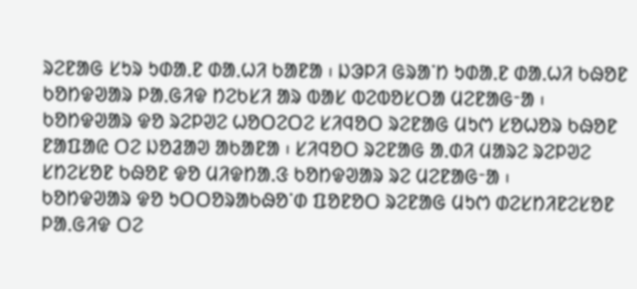ᱨᱮᱱᱟᱜ ᱥᱩᱨ ᱩᱰᱟᱹᱱ ᱰᱟᱹᱦᱤ ᱠᱟᱱᱟ ᱾ ᱡᱳᱞᱤ ᱜᱨᱟᱸᱴ ᱩᱰᱟᱹᱱ ᱰᱟᱹᱦᱤ ᱠᱷᱚᱱ ᱠᱚᱴᱫᱣᱟᱨ ᱞᱟᱹᱜᱤᱫ ᱴᱮᱠᱥᱤ ᱟᱨ ᱵᱟᱥ ᱵᱮᱵᱚᱥᱛᱟ ᱢᱮᱱᱟᱜᱼᱟ ᱾
ᱠᱚᱴᱫᱣᱟᱨ ᱫᱚ ᱨᱮᱞᱣᱮ ᱦᱚᱛᱮᱛᱮ ᱥᱤᱧᱚᱛ ᱨᱮᱱᱟᱜ ᱢᱩᱬ ᱥᱚᱦᱚᱨ ᱠᱷᱚᱱ ᱱᱟᱯᱟᱭ ᱛᱮ ᱡᱚᱲᱟᱣ ᱟᱠᱟᱱᱟ ᱾ ᱥᱤᱧᱚᱛ ᱨᱮᱱᱟᱜ ᱟᱹᱰᱤ ᱢᱟᱨᱮ ᱨᱮᱞᱣᱮ ᱥᱴᱮᱥᱚᱱ ᱠᱷᱚᱱ ᱫᱚ ᱢᱤᱫᱴᱟᱹᱝ ᱠᱚᱴᱫᱣᱟᱨ ᱨᱮ ᱢᱮᱱᱟᱜᱼᱟ ᱾
ᱠᱚᱴᱫᱣᱟᱨ ᱫᱚ ᱩᱛᱛᱚᱨᱟᱠᱷᱚᱸᱰ ᱯᱚᱱᱚᱛ ᱨᱮᱱᱟᱜ ᱢᱩᱬ ᱰᱮᱥᱴᱤᱱᱮᱥᱚᱱ ᱞᱟᱹᱜᱤᱫ ᱛᱮ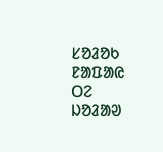ᱥᱚᱲᱚᱠ ᱱᱟᱯᱟᱭ ᱛᱮ ᱡᱚᱲᱟᱣ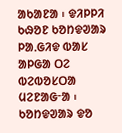ᱟᱠᱟᱱᱟ ᱾ ᱫᱤᱞᱞᱤ ᱠᱷᱚᱱ ᱠᱚᱴᱫᱣᱟᱨ ᱞᱟᱹᱜᱤᱫ ᱵᱟᱥ ᱟᱞᱜᱟ ᱛᱮ ᱵᱮᱵᱚᱥᱛᱟ ᱢᱮᱱᱟᱜᱼᱟ ᱾ ᱠᱚᱴᱫᱣᱟᱨ ᱫᱚ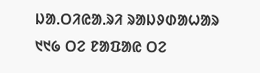ᱡᱟᱹᱛᱤᱭᱟᱹᱨᱤ ᱨᱟᱡᱽᱰᱟᱦᱟᱨ ᱑᱑᱙ ᱛᱮ ᱱᱟᱯᱟᱭ ᱛᱮ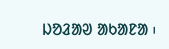ᱡᱚᱲᱟᱣ ᱟᱠᱟᱱᱟ ᱾